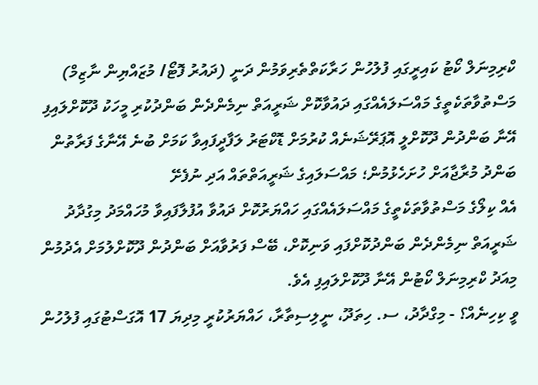ކްރިމިނަލް ކޯޓު ކައިރީގައި ފުލުހުން ހަރާކަތްތެރިވަމުން ދަނީ (ދައުރު ފޮޓޯ/ މުޒައްޔިން ނާޒިމް)
މަސްތުވާތަކެތީގެ މައްސަލައެއްގައި ދައުވާކޮށް ޝަރީއަތް ނިމެންދެން ބަންދުކުރި މީހަކު ދޫކޮށްލައިފި
އޭނާ ބަންދުން ދޫކޮށްލީ އޮޕަރޭޝަނެއް ކުރުމަށް ޑޮކްޓަރު ލަފާދީފައިވާ ކަމަށް ބުނެ އޭނާގެ ފަރާތުން ބަންދު މުރާޖާއަށް ހުށަހެޅުމުން؛ މައްސަލައިގެ ޝަރީއަތްތައް އަދި ނުފެށޭ
އެއް ކިލޯގެ މަސްތުވާތަކެތީގެ މައްސަލައެއްގައި ހައްޔަރުކޮށް ދައުވާ އުފުލާފައިވާ މުހައްމަދު މިގުދާދު ޝަރީއަތް ނިމެންދެން ބަންދުކޮށްފައި ވަނިކޮށް، ބޭސް ފަރުވާއަށް ބަންދުން ދޫކޮށްލުމަށް އެދުމުން މިއަދު ކްރިމިނަލް ކޯޓުން އޭނާ ދޫކޮށްލައިފި އެވެ.
ވީ ކިހިނެއް؟ - މިގްދާދު، ސ. ހިތަދޫ، ނީލިސިތާރާ، ހައްޔަރުކުރީ މިދިޔަ 17 އޮގަސްޓުގައި ފުލުހުން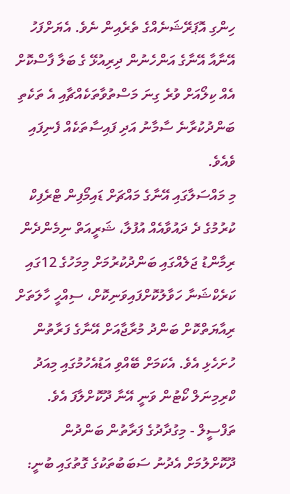ހިންގި އޮޕަރޭޝަނެއްގެ ތެރެއިން ނެވެ. އެޔަށްފަހު އޭނާއާ އޭނާގެ އަންހެނުން ދިރިއުޅޭ ގެ ބަލާ ފާސްކޮށް އެއް ކިލޯއަށް ވުރެ ގިނަ މަސްތުވާތަކެއްޗާއި އެ ތަކެތި ބަންދުކުރާނެ ސާމާނު އަދި ފައިސާތަކެއް ފެނިފައި ވެއެވެ.
މި މައްސަލާގައި އޭނާގެ މައްޗަށް ޑައިމޯފިން ޓްރެފިކް ކުރުމުގެ ދެ ދައުވާއެއް އުފުލާ، ޝަރީއަތް ނިމެންދެން ރިމާންޑު ޖަލެއްގައި ބަންދުކުރުމަށް މިމަހުގެ 12ގައި ކަރެކްޝަނާ ހަވާލުކޮށްފައިވަނިކޮށް، ސިއްހީ ހާލަތަށް ރިއާޔަތްކޮށް ބަންދު މުރާޖާއަށް އޭނާގެ ފަރާތުން ހުށަހެޅި އެވެ. އެކަމަށް ބޭއްވި އަޑުއެހުމުގައި މިއަދު ކްރިމިނަލް ކޯޓުން ވަނީ އޭނާ ދޫކޮށްލާފަ އެވެ.
ތަފްސީލް - މިގުދާދުގެ ފަރާތުން ބަންދުން ދޫކޮށްލުމަށް އެދުނު ސަބަބުތަކުގެ ގޮތުގައި ބުނީ: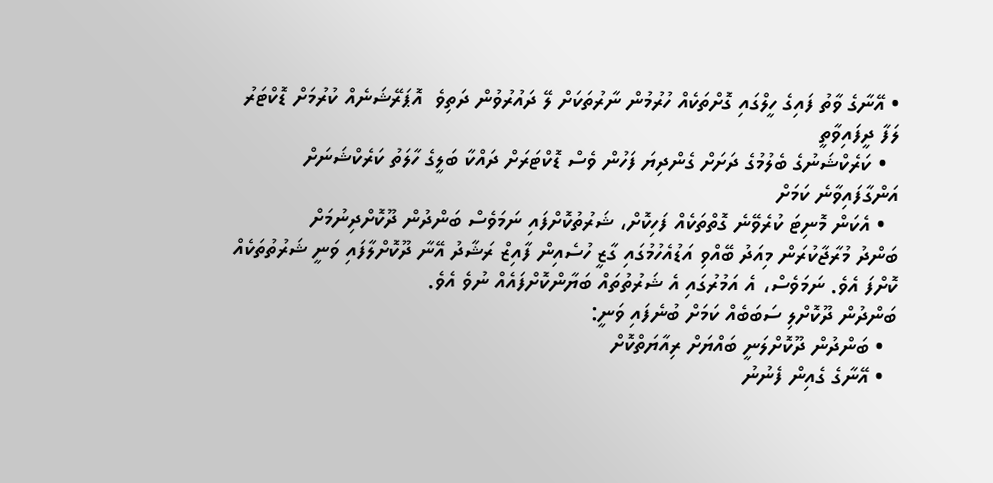• އޭނާގެ ވާތު ފައިގެ ހީލްގައި ގޮށްތަކެއް ހުރުމުން ނާރުތަކަށް ލޭ ދައުރުވުން ދަތިވެ  އޮޕަރޭޝަނެއް ކުރުމަށް ޑޮކްޓަރު ލަފާ ދީފައިވާތީ
  • ކަރެކްޝަނުގެ ބެލުމުގެ ދަށަށް ގެންދިޔަ ފަހުން ވެސް ޑޮކްޓަރަށް ދައްކާ ބަލީގެ ހާލަތު ކަރެކްޝަނަށް އަންގާފައިވާނެ ކަމަށް
  • އެކަން މޮނިޓަ ކުރެވޭނެ ގޮތްތަކެއް ފަހިކޮށް، ޝަރުތުކޮށްފައި ނަމަވެސް ބަންދުން ދޫކޮށްދިނުމަށް
ބަންދު މުރާޖާކުރަން މިއަދު ބޭއްވި އަޑުއެހުމުގައި ގާޒީ ހުސެއިން ފާއިޒް ރަޝާދު އޭނާ ދޫކޮށްލާފައި ވަނީ ޝަރުތުތަކެއް ކޮށްފަ އެވެ. ނަމަވެސް، އެ އަމުރުގައި އެ ޝަރުތުތައް ބަޔާންކޮށްފައެއް ނުވެ އެވެ.
ބަންދުން ދޫކޮށްލި ސަބަބެއް ކަމަށް ބުނެފައި ވަނީ:
  • ބަންދުން ދޫކޮށްލަނީ ބައްޔަށް ރިއާޔަތްކޮށް
  • އޭނާގެ ގެއިން ފެނުނު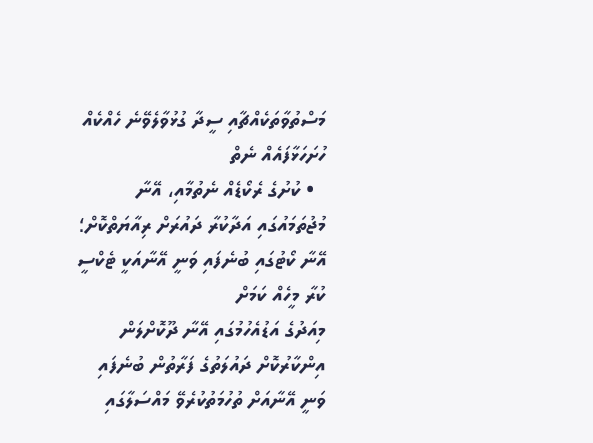މަސްތުވާތަކެއްޗާއި ސީދާ ގުޅުވާލެވޭނެ ހެއްކެއް ހުށަހަޅާފައެއް ނެތް
  • ކުށުގެ ރެކޯޑެއް ނެތުމާއި، އޭނާ މުޖުތަމައުގައި އަދާކުރާ ދައުރަށް ރިއާޔަތްކޮށް؛ އޭނާ ކޯޓުގައި ބުނެފައި ވަނީ އޭނާއަކީ ޓެކްސީ ކުރާ މީހެއް ކަމަށް
މިއަދުގެ އަޑުއެހުމުގައި އޭނާ ދޫކޮށްލަން އިންކާރުކޮށް ދައުލަތުގެ ފަރާތުން ބުނެފައި ވަނީ އޭނާއަށް ތުހުމަތުކުރެވޭ މައްސަލާގައި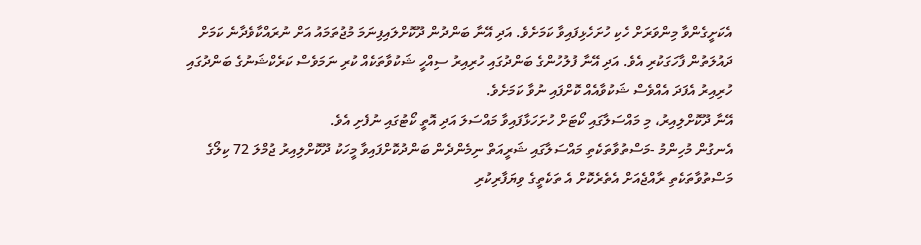އެކަށީގެންވާ މިންވަރަށް ހެކި ހުށަހެޅިފައިވާ ކަމަށެވެ. އަދި އޭނާ ބަންދުން ދޫކޮށްލައިފިނަމަ މުޖުތަމައު އަށް ނުރައްކާވެދާނެ ކަމަށް ދައުލަތުން ފާހަގަކުރި އެވެ. އަދި އޭނާ ފުލުހުންގެ ބަންދުގައި ހުރިއިރު ސިއްހީ ޝަކުވާތަކެއް ކުރި ނަމަވެސް ކަރެކްޝަނުގެ ބަންދުގައި ހުރިއިރު އެފަދަ އެއްވެސް ޝަކުވާއެއް ކޮށްފައި ނުވާ ކަމަށެވެ.
އޭނާ ދޫކޮށްލިއިރު، މި މައްސަލާގައި ކޯޓަށް ހުށަހަޅާފައިވާ މައްސަލަ އަދި އޮތީ ކޯޓުގައި ނުފެށި އެވެ.
އެނގުން މުހިންމު -މަސްތުވާތަކެތި މައްސަލާގައި ޝަރީއަތް ނިމެންދެން ބަންދުކޮށްފައިވާ މީހަކު ދޫކޮށްލިއިރު ޖުމްލަ 72 ކިލޯގެ މަސްތުވާތަކެތި ރާއްޖެއަށް އެތެރެކޮށް އެ ތަކެތީގެ ވިޔަފާރިކުރި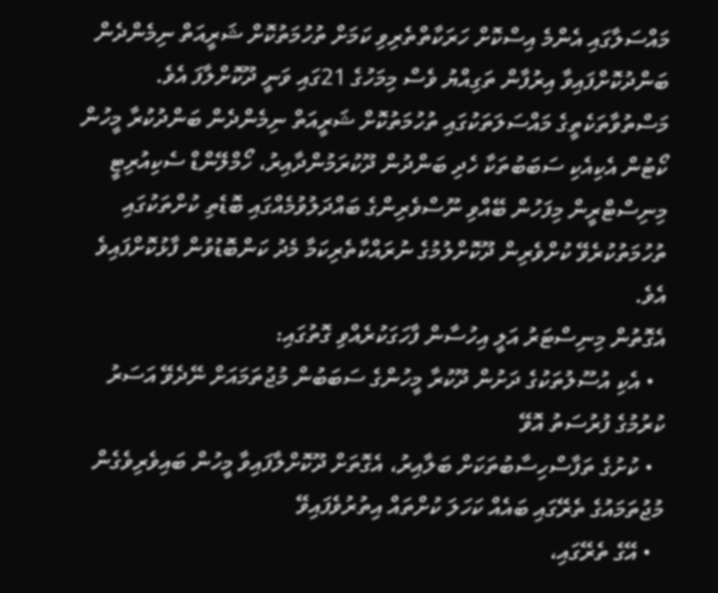މައްސަލާގައި އެންމެ އިސްކޮށް ހަރަކާތްތެރިވި ކަމަށް ތުހުމަތުކޮށް ޝަރީއަތް ނިމެންދެން ބަންދުކޮށްފައިވާ އިރުފާން ތަގިއްޔު ވެސް މިމަހުގެ 21ގައި ވަނީ ދޫކޮށްލާފަ އެވެ.
މަސްތުވާތަކެތީގެ މައްސަލަތަކުގައި ތުހުމަތުކޮށް ޝަރީއަތް ނިމެންދެން ބަންދުކުރާ މީހުން ކޯޓުން އެކިއެކި ސަބަބުތަކާ ހެދި ބަންދުން ދޫކުރަމުންދާއިރު، ހޯމްލޭންޑް ސެކިއުރިޓީ މިނިސްޓްރީން މިފަހުން ބޭއްވި ނޫސްވެރިންގެ ބައްދަލުވުމެއްގައި ބޮޑެތި ކުށްތަކުގައި ތުހުމަތުކުރެވޭ ކުށްވެރިން ދޫކޮށްލުމުގެ ނުރައްކާތެރިކަމާ މެދު ކަންބޮޑުވުން ފާޅުކޮށްފައިވެ އެވެ.
އެގޮތުން މިނިސްޓަރު އަލީ އިހުސާން ފާހަގަކުރެއްވި ގޮތުގައި:
  • އެކި އުސޫލުތަކުގެ ދަށުން ދޫކުރާ މީހުންގެ ސަބަބުން މުޖުތަމައަށް ނޭދެވޭ އަސަރު ކުރުމުގެ ފުރުސަތު އޮވޭ
  • ކުށުގެ ތަފާސްހިސާބުތަކަށް ބަލާއިރު، އެގޮތަށް ދޫކޮށްލާފައިވާ މީހުން ބައިވެރިވެގެން މުޖުތަމައުގެ ތެރޭގައި ބައެއް ކަހަލަ ކުށްތައް އިތުރުވެފައިވޭ
  • އޭގެ ތެރޭގައި،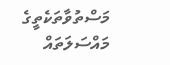މަސްތުވާތަކެތީގެ މައްސަލަތައް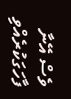ވެސް އޭނާ ފާހަގަކުރެއްވި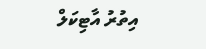އިތުރު އާޓިކަލް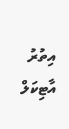އިތުރު އާޓިކަލް